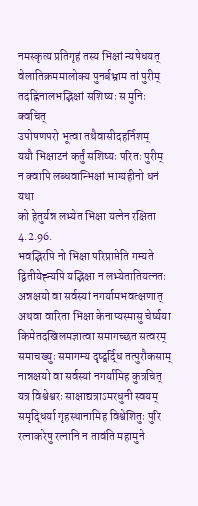नमस्कृत्य प्रतिगृहं तस्य भिक्षां न्यषेधयत्
वेलातिक्रममालोक्य पुनर्बभ्राम तां पुरीम्
तदह्निनालभद्भिक्षां सशिष्यः स मुनिः क्वचित्
उपोषणपरो भूत्वा तथैवासीदहर्निशम्
ययौ भिक्षाटनं कर्तुं सशिष्यः परितः पुरीम्
न क्वापि लब्धवान्भिक्षां भाग्यहीनो धनं यथा
को हेतुर्यन्न लभ्येत भिक्षा यत्नेन रक्षिता 4.2.96.
भवद्भिरपि नो भिक्षा परिप्राप्तेति गम्यते
द्वितीयेह्न्यपि यद्भिक्षा न लभ्येतातियत्नतः
अन्नक्षयो वा सर्वस्यां नगर्यामभवत्क्षणात्
अथवा वारिता भिक्षा केनाप्यस्मासु चेर्ष्यया
किमेतदखिलमज्ञात्वा समागच्छत सत्वरम् समाचख्युः समागम्य दृष्ट्वर्द्धि तत्पुरौकसाम्
नान्नक्षयो वा सर्वस्यां नगर्यामिह कुत्रचित्
यत्र विश्वेश्वरः साक्षाद्यत्राऽमरधुनी स्वयम्
समृद्धिर्या गृहस्थानामिह विश्वेशितुः पुरि
रत्नाकरेषु रत्नानि न तावंति महामुने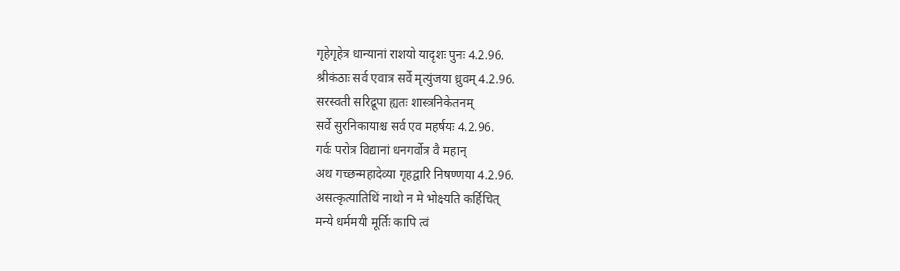गृहेगृहेत्र धान्यानां राशयो यादृशः पुनः 4.2.96.
श्रीकंठाः सर्व एवात्र सर्वे मृत्युंजया ध्रुवम् 4.2.96.
सरस्वती सरिद्रूपा ह्यतः शास्त्रनिकेतनम्
सर्वे सुरनिकायाश्च सर्व एव महर्षयः 4.2.96.
गर्वः परोत्र विद्यानां धनगर्वोत्र वै महान्
अथ गच्छन्महादेव्या गृहद्वारि निषण्णया 4.2.96.
असत्कृत्यातिथिं नाथो न मे भोक्ष्यति कर्हिचित्
मन्ये धर्ममयी मूर्तिः कापि त्वं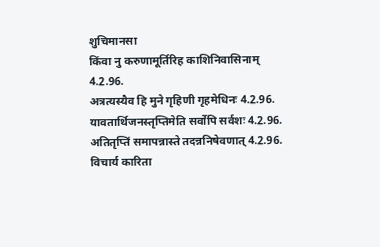शुचिमानसा
किंवा नु करुणामूर्तिरिह काशिनिवासिनाम् 4.2.96.
अत्रत्यस्यैव हि मुने गृहिणी गृहमेधिनः 4.2.96.
यावतार्थिजनस्तृप्तिमेति सर्वोपि सर्वशः 4.2.96.
अतितृप्तिं समापन्नास्ते तदन्ननिषेवणात् 4.2.96.
विचार्य कारिता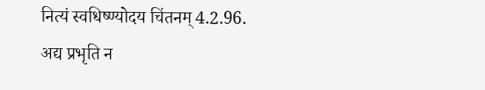नित्यं स्वधिष्ण्योदय चिंतनम् 4.2.96.
अद्य प्रभृति न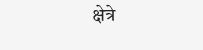क्षेत्रे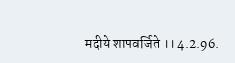मदीये शापवर्जिते ।। 4.2.96.